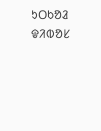ᱩᱛᱠᱚᱲ ᱫᱤᱵᱚᱥ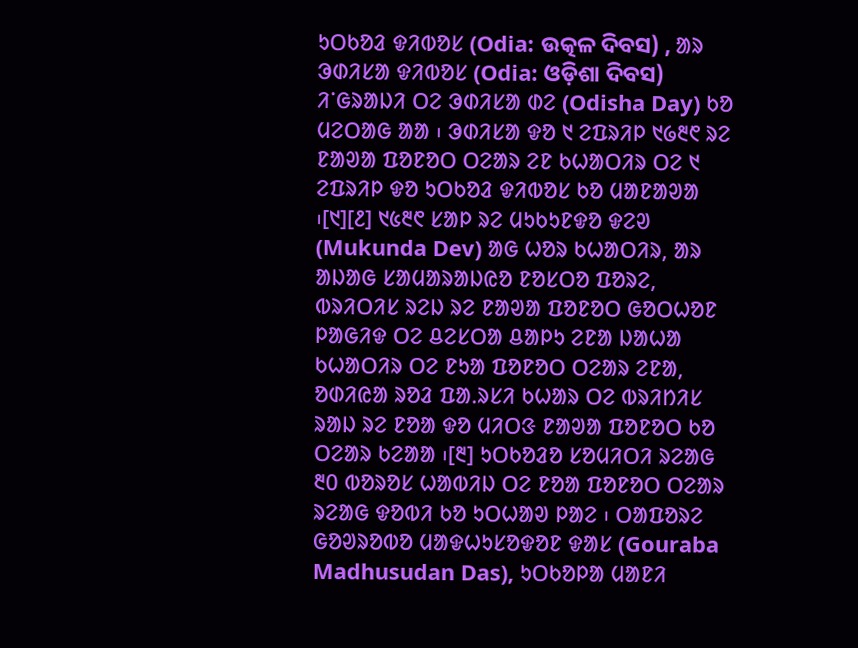ᱩᱛᱠᱚᱲ ᱫᱤᱵᱚᱥ (Odia: ଉତ୍କଳ ଦିବସ) , ᱟᱨ ᱳᱰᱤᱥᱟ ᱫᱤᱵᱚᱥ (Odia: ଓଡ଼ିଶା ଦିବସ) ᱤᱸᱜᱨᱟᱡᱤ ᱛᱮ ᱳᱰᱤᱥᱟ ᱰᱮ (Odisha Day) ᱠᱚ ᱢᱮᱛᱟᱜ ᱟᱟ ᱾ ᱳᱰᱤᱥᱟ ᱫᱚ ᱑ ᱮᱯᱨᱤᱞ ᱑᱙᱓᱖ ᱨᱮ ᱱᱟᱣᱟ ᱯᱚᱱᱚᱛ ᱛᱮᱟᱨ ᱮᱱ ᱠᱦᱟᱛᱤᱨ ᱛᱮ ᱑ ᱮᱯᱨᱤᱞ ᱫᱚ ᱩᱛᱠᱚᱲ ᱫᱤᱵᱚᱥ ᱠᱚ ᱢᱟᱱᱟᱣᱟ ᱾[᱑][᱒] ᱑᱕᱓᱖ ᱥᱟᱞ ᱨᱮ ᱢᱩᱠᱩᱱᱫᱚ ᱫᱮᱣ (Mukunda Dev) ᱟᱜ ᱦᱚᱨ ᱠᱦᱟᱛᱤᱨ, ᱟᱨ ᱟᱡᱟᱜ ᱥᱟᱢᱟᱨᱟᱡᱭᱚ ᱱᱚᱥᱛᱚ ᱯᱚᱨᱮ, ᱵᱨᱤᱛᱤᱥ ᱨᱮᱡ ᱨᱮ ᱱᱟᱣᱟ ᱯᱚᱱᱚᱛ ᱜᱚᱛᱦᱚᱱ ᱞᱟᱜᱤᱫ ᱛᱮ ᱪᱮᱥᱛᱟ ᱪᱟᱞᱩ ᱮᱱᱟ ᱡᱟᱦᱟ ᱠᱦᱟᱛᱤᱨ ᱛᱮ ᱱᱩᱟ ᱯᱚᱱᱚᱛ ᱛᱮᱟᱨ ᱮᱱᱟ, ᱚᱰᱤᱭᱟ ᱨᱚᱲ ᱯᱟ.ᱨᱥᱤ ᱠᱦᱟᱨ ᱛᱮ ᱵᱨᱤᱴᱤᱥ ᱨᱟᱡ ᱨᱮ ᱱᱚᱟ ᱫᱚ ᱢᱤᱛᱝ ᱱᱟᱣᱟ ᱯᱚᱱᱚᱛ ᱠᱚ ᱛᱮᱟᱨ ᱠᱮᱟᱟ ᱾[᱓] ᱩᱛᱠᱚᱲᱚ ᱥᱚᱢᱤᱛᱤ ᱨᱮᱟᱜ ᱓᱐ ᱵᱚᱨᱚᱥ ᱦᱟᱵᱤᱡ ᱛᱮ ᱱᱚᱟ ᱯᱚᱱᱚᱛ ᱛᱮᱟᱨ ᱨᱮᱟᱜ ᱫᱚᱵᱤ ᱠᱚ ᱩᱛᱦᱟᱣ ᱞᱟᱮ ᱾ ᱛᱟᱯᱚᱨᱮ ᱜᱚᱣᱨᱚᱵᱚ ᱢᱟᱫᱦᱩᱥᱚᱫᱚᱱ ᱫᱟᱥ (Gouraba Madhusudan Das), ᱩᱛᱠᱚᱞᱟ ᱢᱟᱱᱤ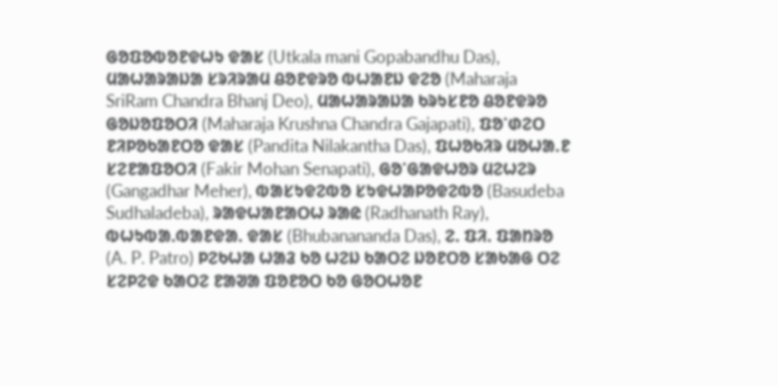ᱜᱚᱯᱚᱵᱚᱱᱫᱦᱩ ᱫᱟᱥ (Utkala mani Gopabandhu Das), ᱢᱟᱦᱟᱨᱟᱡᱟ ᱥᱨᱤᱨᱟᱢ ᱪᱚᱱᱫᱨᱚ ᱵᱦᱟᱱᱡ ᱫᱮᱚ (Maharaja SriRam Chandra Bhanj Deo), ᱢᱟᱦᱟᱨᱟᱡᱟ ᱠᱨᱩᱥᱱᱚ ᱪᱚᱱᱫᱨᱚ ᱜᱚᱡᱚᱯᱚᱛᱤ (Maharaja Krushna Chandra Gajapati), ᱯᱚᱸᱰᱮᱛ ᱱᱤᱞᱚᱠᱟᱱᱛᱚ ᱫᱟᱥ (Pandita Nilakantha Das), ᱯᱦᱚᱠᱤᱨ ᱢᱚᱦᱟ.ᱱ ᱥᱮᱱᱟᱯᱚᱛᱤ (Fakir Mohan Senapati), ᱜᱚᱸᱜᱟᱫᱦᱚᱨ ᱢᱮᱦᱮᱨ (Gangadhar Meher), ᱵᱟᱥᱩᱫᱮᱵᱚ ᱥᱩᱫᱦᱟᱞᱚᱫᱮᱵᱚ (Basudeba Sudhaladeba), ᱨᱟᱫᱦᱟᱱᱟᱛᱦ ᱨᱟᱭ (Radhanath Ray), ᱵᱦᱩᱵᱟ.ᱵᱟᱱᱫᱟ. ᱫᱟᱥ (Bhubanananda Das), ᱮ. ᱯᱤ. ᱯᱟᱴᱨᱚ (A. P. Patro) ᱞᱮᱠᱦᱟ ᱦᱟᱲ ᱠᱚ ᱦᱮᱡ ᱠᱟᱛᱮ ᱡᱚᱱᱛᱚ ᱥᱟᱠᱟᱜ ᱛᱮ ᱥᱮᱞᱮᱫ ᱠᱟᱛᱮ ᱱᱟᱣᱟ ᱯᱚᱱᱚᱛ ᱠᱚ ᱜᱚᱛᱦᱚᱱ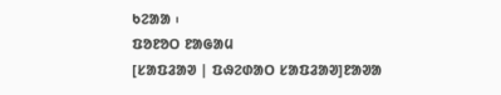ᱠᱮᱟᱟ ᱾
ᱯᱚᱱᱚᱛ ᱱᱟᱜᱟᱢ
[ᱥᱟᱯᱲᱟᱣ | ᱯᱷᱮᱰᱟᱛ ᱥᱟᱯᱲᱟᱣ]ᱱᱟᱣᱟ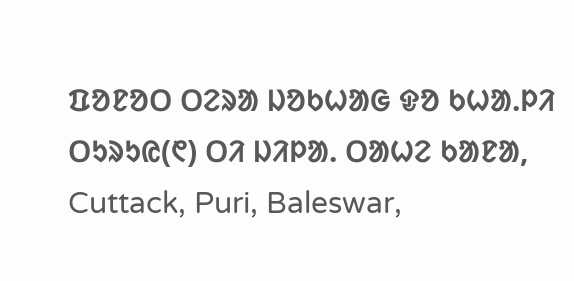ᱯᱚᱱᱚᱛ ᱛᱮᱨᱟ ᱡᱚᱠᱦᱟᱜ ᱫᱚ ᱠᱦᱟ.ᱞᱤ ᱛᱩᱨᱩᱭ(᱖) ᱛᱤ ᱡᱤᱞᱟ. ᱛᱟᱦᱮ ᱠᱟᱱᱟ, Cuttack, Puri, Baleswar,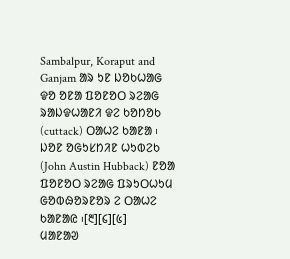Sambalpur, Koraput and Ganjam ᱟᱨ ᱩᱱ ᱡᱚᱠᱦᱟᱜ ᱫᱚ ᱚᱱᱟ ᱯᱚᱱᱚᱛ ᱨᱮᱟᱜ ᱨᱟᱡᱫᱦᱟᱱᱤ ᱫᱮ ᱠᱚᱴᱚᱠ (cuttack) ᱛᱟᱦᱮ ᱠᱟᱱᱟ ᱾ ᱡᱚᱱ ᱚᱜᱩᱥᱴᱤᱱ ᱦᱩᱵᱮᱠ (John Austin Hubback) ᱱᱚᱟ ᱯᱚᱱᱚᱛ ᱨᱮᱟᱜ ᱯᱨᱩᱛᱦᱩᱢ ᱜᱚᱵᱷᱚᱨᱱᱚᱨ ᱮ ᱛᱟᱦᱮ ᱠᱟᱱᱟᱭ ᱾[᱓][᱔][᱕]
ᱢᱟᱱᱟᱣ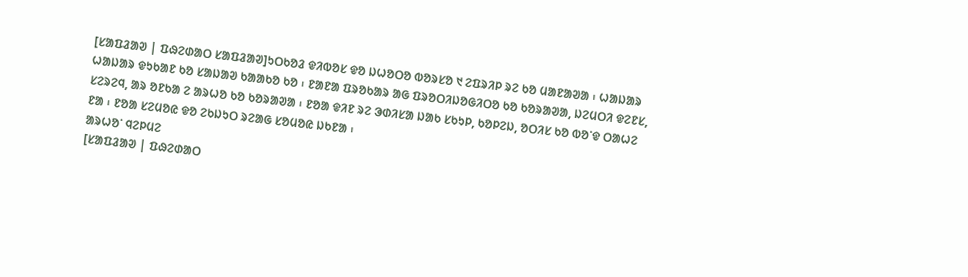[ᱥᱟᱯᱲᱟᱣ | ᱯᱷᱮᱰᱟᱛ ᱥᱟᱯᱲᱟᱣ]ᱩᱛᱠᱚᱲ ᱫᱤᱵᱚᱥ ᱫᱚ ᱡᱦᱚᱛᱚ ᱵᱚᱨᱥᱚ ᱑ ᱮᱯᱨᱤᱞ ᱨᱮ ᱠᱚ ᱢᱟᱱᱟᱣᱟ ᱾ ᱦᱟᱡᱟᱨ ᱦᱟᱡᱟᱨ ᱫᱩᱠᱟᱱ ᱠᱚ ᱥᱟᱡᱟᱣ ᱠᱟᱟᱠᱚ ᱠᱚ ᱾ ᱱᱟᱱᱟ ᱯᱨᱚᱠᱟᱨ ᱟᱜ ᱯᱨᱚᱛᱤᱡᱚᱜᱤᱛᱚ ᱠᱚ ᱠᱚᱨᱟᱣᱟ, ᱡᱮᱢᱛᱤ ᱫᱮᱱᱥ, ᱥᱮᱨᱮᱧ, ᱟᱨ ᱚᱱᱠᱟ ᱮ ᱟᱨᱦᱚ ᱠᱚ ᱠᱚᱨᱟᱣᱟ ᱾ ᱱᱚᱟ ᱫᱤᱱ ᱨᱮ ᱳᱰᱤᱥᱟ ᱡᱟᱠ ᱥᱠᱩᱞ, ᱠᱚᱞᱮᱡ, ᱚᱛᱤᱥ ᱠᱚ ᱵᱚᱸᱫ ᱛᱟᱦᱮ ᱱᱟ ᱾ ᱱᱚᱟ ᱥᱮᱢᱚᱭ ᱫᱚ ᱮᱠᱡᱩᱛ ᱨᱮᱟᱜ ᱥᱚᱢᱚᱭ ᱡᱠᱱᱟ ᱾
ᱟᱨᱦᱚᱸ ᱧᱮᱞᱢᱮ
[ᱥᱟᱯᱲᱟᱣ | ᱯᱷᱮᱰᱟᱛ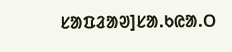ᱥᱟᱯᱲᱟᱣ]ᱥᱟ.ᱠᱭᱟ.ᱛ